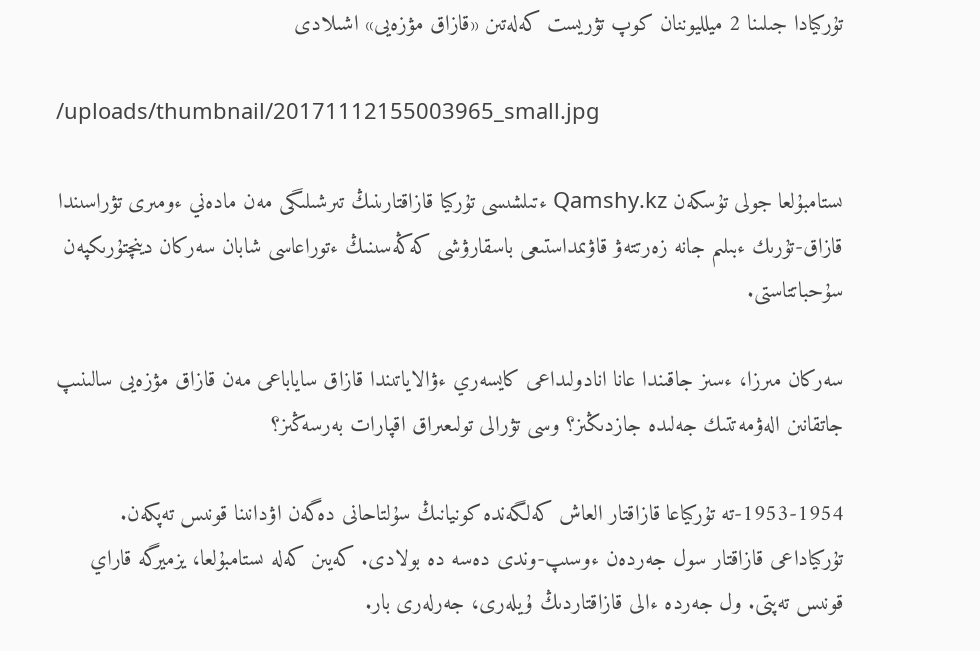تۇركيادا جىلىنا 2 ميلليوننان كوپ تۋريست كەلەتىن «قازاق مۋزەيى» اشىلادى

/uploads/thumbnail/20171112155003965_small.jpg

ىستامبۇلعا جولى تۇسكەن Qamshy.kz ءتىلشىسى تۇركيا قازاقتارىنىڭ تىرشىلىگى مەن مادەني ءومىرى تۋراسىندا قازاق-تۇرىك ءبىلىم جانە زەرتتەۋ قاۋىمداستىعى باسقارۋشى كەڭەسىنىڭ ءتوراعاسى شابان سەركان دينچتۇرىكپەن سۇحباتتاستى.

سەركان مىرزا، ءسىز جاقىندا عانا انادولىداعى كايسەري ءۋالاياتىندا قازاق ساياباعى مەن قازاق مۋزەيى سالىنىپ جاتقانىن الەۋمەتتىك جەلىدە جازدىڭىز؟ وسى تۋرالى تولىعىراق اقپارات بەرسەڭىز؟

1953-1954-تە تۇركياعا قازاقتار العاش كەلگەندە كونيانىڭ سۇلتاحانى دەگەن اۋدانىنا قونىس تەپكەن. تۇركياداعى قازاقتار سول جەردەن ءوسىپ-وندى دەسە دە بولادى. كەيىن كەلە ىستامبۇلعا، يزميرگە قاراي قونىس تەپتى. ول جەردە ءالى قازاقتاردىڭ ۇيلەرى، جەرلەرى بار.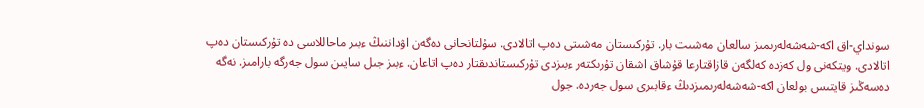سونداي-اق اكە-شەشەلەرىمىز سالعان مەشىت بار. تۇركىستان مەشىتى دەپ اتالادى. سۇلتانحانى دەگەن اۋداننىڭ ءبىر ماحاللاسى دە تۇركىستان دەپ اتالادى. ويتكەنى ول كەزدە كەلگەن قازاقتارعا قۇشاق اشقان تۇرىكتەر ءبىزدى تۇركىستاندىقتار دەپ اتاعان. ءبىز جىل سايىن سول جەرگە بارامىز. نەگە دەسەڭىز قايتىس بولعان اكە-شەشەلەرىمىزدىڭ ءقابىرى سول جەردە. جول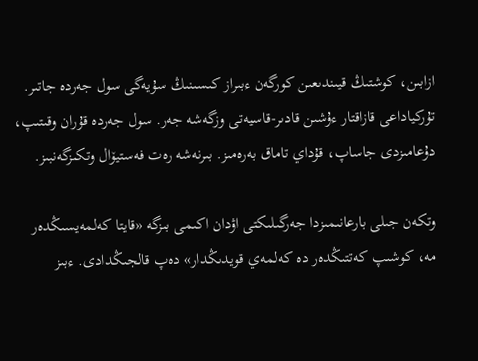ازابىن، كوشتىڭ قيىندىعىن كورگەن ءبىراز كىسىنىڭ سۇيەگى سول جەردە جاتىر. تۇركياداعى قازاقتار ءۇشىن قادىر-قاسيەتى وزگەشە جەر. سول جەردە قۇران وقىتىپ، دۇعامىزدى جاساپ، قۇداي تاماق بەرەمىز. بىرنەشە رەت فەستيۆال وتكىزگەنبىز.

وتكەن جىلى بارعانىمىزدا جەرگىلىكتى اۋدان اكىمى بىزگە «قايتا كەلمەيسىڭدەر مە، كوشىپ كەتتىڭدەر دە كەلمەي قويدىڭدار» دەپ قالجىڭدادى. ءبىز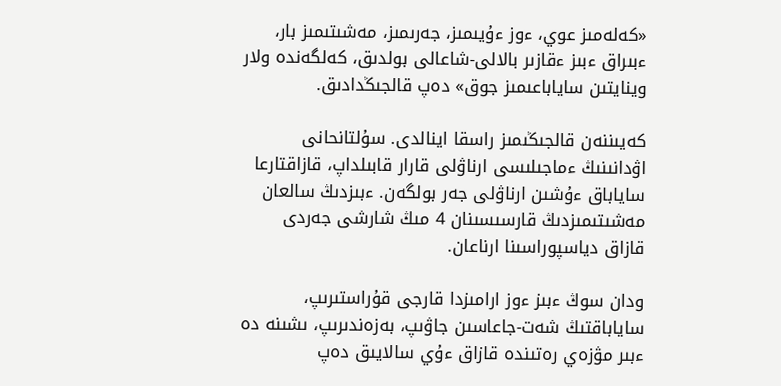«كەلەمىز عوي، ءوز ءۇيىمىز، جەرىمىز، مەشىتىمىز بار، ءبىراق ءبىز ءقازىر بالالى-شاعالى بولدىق، كەلگەندە ولار وينايتىن ساياباعىمىز جوق» دەپ قالجىڭدادىق.

كەيىننەن قالجىڭىمىز راسقا اينالدى. سۇلتانحانى اۋدانىنىڭ ءماجىلىسى ارناۋلى قارار قابىلداپ، قازاقتارعا ساياباق ءۇشىن ارناۋلى جەر بولگەن. ءبىزدىڭ سالعان مەشىتىمىزدىڭ قارسىسىنان 4 مىڭ شارشى جەردى قازاق دياسپوراسىنا ارناعان.

ودان سوڭ ءبىز ءوز ارامىزدا قارجى قۇراستىرىپ، ساياباقتىڭ شەت-جاعاسىن جاۋىپ، بەزەندىرىپ، ىشىنە دە ءبىر مۋزەي رەتىندە قازاق ءۇي سالايىق دەپ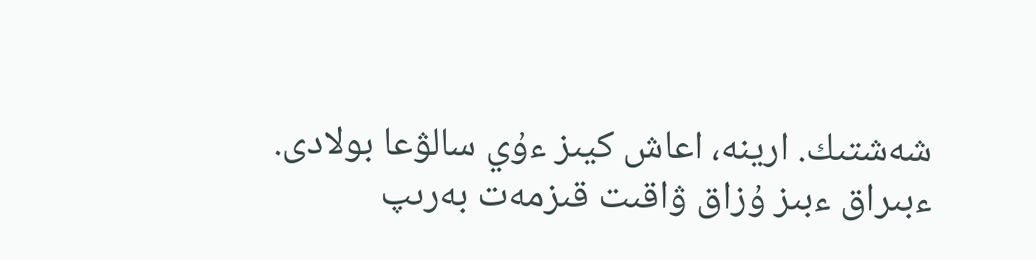شەشتىك. ارينە، اعاش كيىز ءۇي سالۋعا بولادى. ءبىراق ءبىز ۇزاق ۋاقىت قىزمەت بەرىپ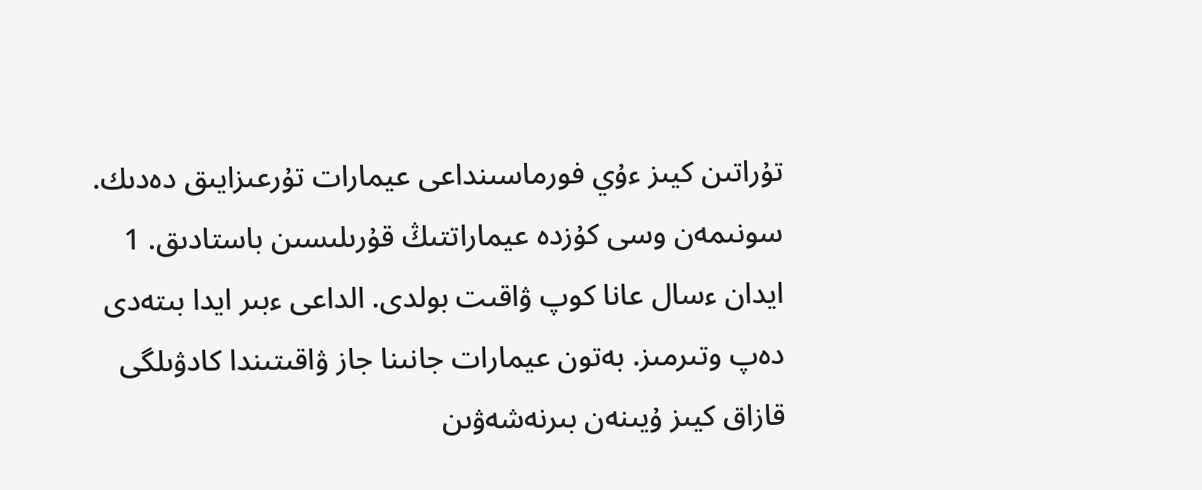تۇراتىن كيىز ءۇي فورماسىنداعى عيمارات تۇرعىزايىق دەدىك. سونىمەن وسى كۇزدە عيماراتتىڭ قۇرىلىسىن باستادىق. 1 ايدان ءسال عانا كوپ ۋاقىت بولدى. الداعى ءبىر ايدا بىتەدى دەپ وتىرمىز. بەتون عيمارات جانىنا جاز ۋاقىتىندا كادۋىلگى قازاق كيىز ۇيىنەن بىرنەشەۋىن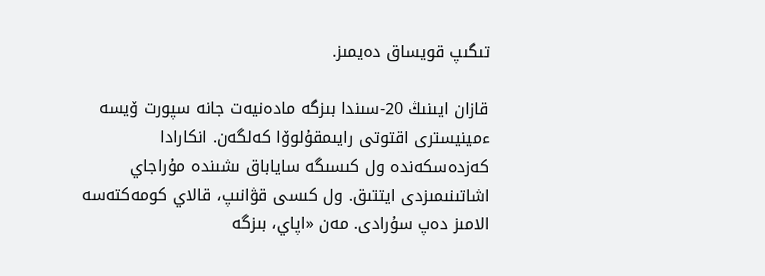تىگىپ قويساق دەيمىز.

قازان ايىنىڭ 20-سىندا بىزگە مادەنيەت جانە سپورت ۆيسە ءمينيسترى اقتوتى رايىمقۇلوۆا كەلگەن. انكارادا كەزدەسكەندە ول كىسىگە ساياباق ىشىندە مۇراجاي اشاتىنىمىزدى ايتتىق. ول كىسى قۋانىپ، قالاي كومەكتەسە الامىز دەپ سۇرادى. مەن «اپاي، بىزگە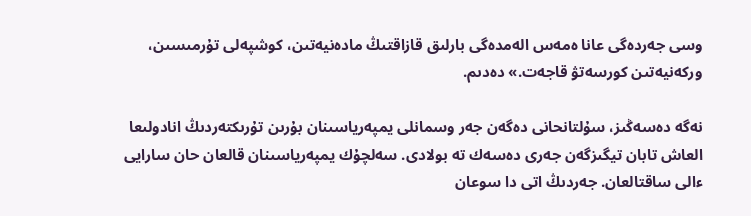وسى جەردەگى عانا ەمەس الەمدەگى بارلىق قازاقتىڭ مادەنيەتىن، كوشپەلى تۇرمىسىن، وركەنيەتىن كورسەتۋ قاجەت.» دەدىم.

نەگە دەسەڭىز، سۇلتانحانى دەگەن جەر وسمانلى يمپەرياسىنان بۇرىن تۇرىكتەردىڭ انادولىعا العاش تابان تيگىزگەن جەرى دەسەك تە بولادى. سەلچۇك يمپەرياسىنان قالعان حان سارايى ءالى ساقتالعان. جەردىڭ اتى دا سوعان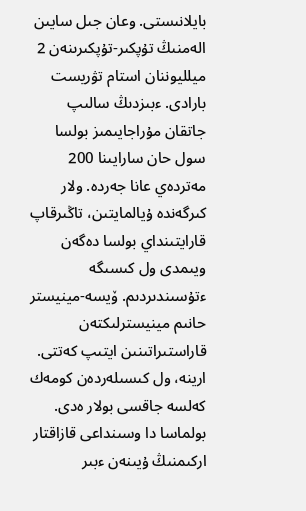بايلانىستى. وعان جىل سايىن الەمنىڭ تۇپكىر-تۇپكىرىنەن 2 ميلليوننان استام تۋريست بارادى. ءبىزدىڭ سالىپ جاتقان مۇراجايىمىز بولسا سول حان سارايىنا 200 مەتردەي عانا جەردە. ولار كىرگەندە ۇيالمايتىن، تاڭىرقاپ قارايتىنداي بولسا دەگەن ويىمدى ول كىسىگە ءتۇسىندىردىم. ۆيسە-مينيستر حانىم مينيسترلىكتەن قاراستىراتىنىن ايتىپ كەتتى. ارينە، ول كىسىلەردەن كومەك كەلسە جاقسى بولار ەدى. بولماسا دا وسىنداعى قازاقتار اركىمنىڭ ۇيىنەن ءبىر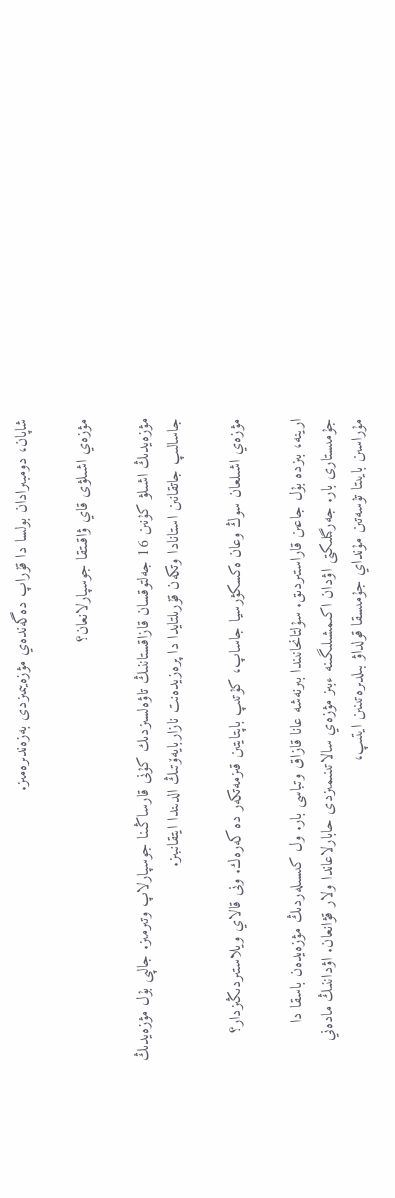شاپان، دومبىرادان بولسا دا قۇراپ دەگەندەي مۋزەيىمىزدى بەزەندىرەمىز.

مۋزەي اشىلۋى قاي ۋاقىتقا جوسپارلانعان؟

مۋزەيدىڭ اشىلۋ كۇنىن 16 جەلتوقسان قازاقستاننىڭ تاۋەلسىزدىك كۇنى قارساڭىنا جوسپارلاپ وتىرمىز. جالپى بۇل مۋزەيدىڭ جاسالىپ جاتقانىن استانادا وتكەن قۇرىلتايدا دا پرەزيدەنت نازاربايەۆتىڭ الدىندا ايتقانبىز.

مۋزەي اشىلعان سوڭ وعان ەكسكۋرسيا جاساپ، كۇتىپ باپتايتىن قىزمەتكەر دە كەرەك. ونى قالاي ويلاستىردىڭىزدار؟

ارينە، بىزدە بۇل جاعىن قاراستىردىق. سۇلتانحانىندا بىرنەشە عانا قازاق وتباسى بار. ول كىسىلەردىڭ مۋزەيدەن باسقا دا جۇمىستارى بار. جەرگىلىكتى اۋدان اكىمشىلىگىنە ءبىز مۋزەي سالاتىنىمىزدى حابارلاعاندا ولار قۋانعان. اۋداننىڭ مادەني مۇراسىن بايىتا تۇسەتىن مۇنداي جۇمىسقا قولداۋ بىلدىرەتىنىن ايتىپ،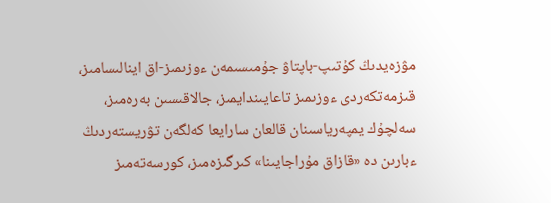مۋزەيدىڭ كۇتىپ-باپتاۋ جۇمىسىمەن ءوزىمىز-اق اينالىسامىز، قىزمەتكەردى ءوزىمىز تاعايىندايمىز، جالاقىسىن بەرەمىز، سەلچۇك يمپەرياسىنان قالعان سارايعا كەلگەن تۋريستەردىڭ ءبارىن دە «قازاق مۇراجايىنا» كىرگىزەمىز، كورسەتەمىز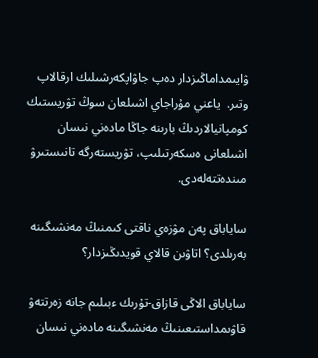ۋايىمداماڭىزدار دەپ جاۋاپكەرشىلىك ارقالاپ وتىر.  ياعني مۇراجاي اشىلعان سوڭ تۋريستىك كومپانيالاردىڭ بارىنە جاڭا مادەني نىسان اشىلعانى ەسكەرتىلىپ، تۋريستەرگە تانىستىرۋ مىندەتتەلەدى.

ساياباق پەن مۋزەي ناقتى كىمنىڭ مەنشىگىنە بەرىلدى؟ اتاۋىن قالاي قويدىڭىزدار؟

ساياباق الاڭى قازاق-تۇرىك ءبىلىم جانە زەرتتەۋ قاۋىمداستىعىنىڭ مەنشىگىنە مادەني نىسان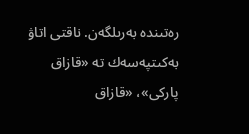رەتىندە بەرىلگەن. ناقتى اتاۋ بەكىتپەسەك تە «قازاق پاركى»، «قازاق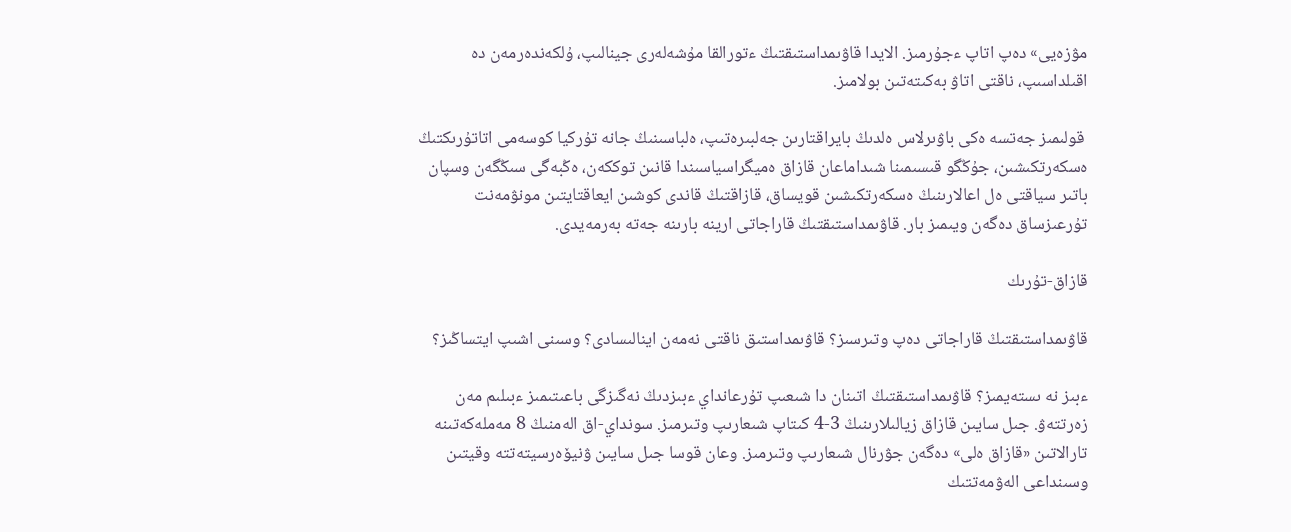مۋزەيى» دەپ اتاپ ءجۇرمىز. الايدا قاۋىمداستىقتىڭ ءتورالقا مۇشەلەرى جينالىپ، ۇلكەندەرمەن دە اقىلداسىپ، ناقتى اتاۋ بەكىتەتىن بولامىز.

 قولىمىز جەتسە ەكى باۋىرلاس ەلدىڭ بايراقتارىن جەلبىرەتىپ، ەلباسىنىڭ جانە تۇركيا كوسەمى اتاتۇرىكتىڭ ەسكەرتكىشىن، جۇڭگو قىسىمىنا شىداماعان قازاق ەميگراسياسىندا قانىن توككەن، ەڭبەگى سىڭگەن وسپان باتىر سياقتى ەل اعالارىنىڭ ەسكەرتكىشىن قويساق، قازاقتىڭ قاندى كوشىن ايعاقتايتىن مونۋمەنت تۇرعىزساق دەگەن ويىمىز بار. قاۋىمداستىقتىڭ قاراجاتى ارينە بارىنە جەتە بەرمەيدى.

قازاق-تۇرىك

قاۋىمداستىقتىڭ قاراجاتى دەپ وتىرسىز؟ قاۋىمداستىق ناقتى نەمەن اينالىسادى؟ وسىنى اشىپ ايتساڭىز؟

ءبىز نە ىستەيمىز؟ قاۋىمداستىقتىڭ اتىنان دا شىعىپ تۇرعانداي ءبىزدىڭ نەگىزگى باعىتىمىز ءبىلىم مەن زەرتتەۋ. جىل سايىن قازاق زيالىلارىنىڭ 3-4 كىتاپ شىعارىپ وتىرمىز. سونداي-اق الەمنىڭ 8 مەملەكەتىنە تارالاتىن «قازاق ەلى» دەگەن جۋرنال شىعارىپ وتىرمىز. وعان قوسا جىل سايىن ۋنيۆەرسيتەتتە وقيتىن وسىنداعى الەۋمەتتىك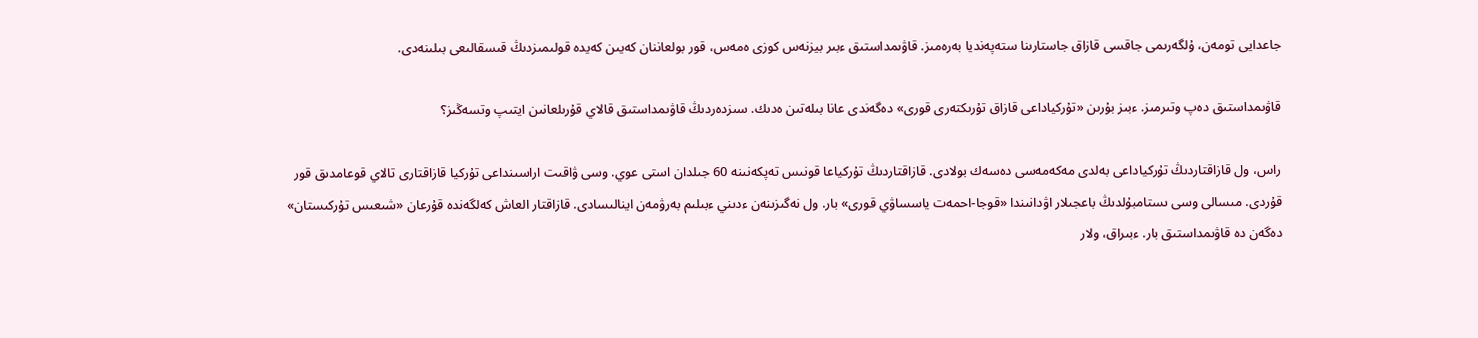جاعدايى تومەن، ۇلگەرىمى جاقسى قازاق جاستارىنا ستەپەنديا بەرەمىز. قاۋىمداستىق ءبىر بيزنەس كوزى ەمەس، قور بولعاننان كەيىن كەيدە قولىمىزدىڭ قىسقالىعى بىلىنەدى.

قاۋىمداستىق دەپ وتىرمىز. ءبىز بۇرىن «تۇركياداعى قازاق تۇرىكتەرى قورى» دەگەندى عانا بىلەتىن ەدىك. سىزدەردىڭ قاۋىمداستىق قالاي قۇرىلعانىن ايتىپ وتسەڭىز؟

راس، ول قازاقتاردىڭ تۇركياداعى بەلدى مەكەمەسى دەسەك بولادى. قازاقتاردىڭ تۇركياعا قونىس تەپكەنىنە 60 جىلدان استى عوي. وسى ۋاقىت اراسىنداعى تۇركيا قازاقتارى تالاي قوعامدىق قور قۇردى. مىسالى وسى ىستامبۇلدىڭ باعجىلار اۋدانىندا «قوجا-احمەت ياسساۋي قورى» بار. ول نەگىزىنەن ءدىني ءبىلىم بەرۋمەن اينالىسادى. قازاقتار العاش كەلگەندە قۇرعان «شىعىس تۇركىستان» دەگەن دە قاۋىمداستىق بار. ءبىراق، ولار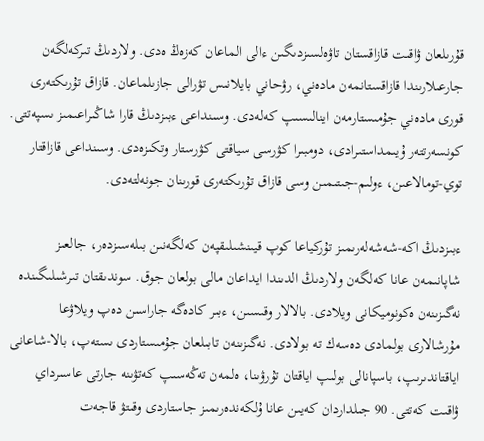قۇرىلعان ۋاقىت قازاقستان تاۋەلسىزدىگىن ءالى الماعان كەزەڭ ەدى. ولاردىڭ تىركەلگەن جارعىلارىندا قازاقستانمەن مادەني، رۋحاني بايلانىس تۋرالى جازىلماعان. قازاق تۇرىكتەرى قورى مادەني جۇمىستارمەن اينالىسىپ كەلەدى. وسىنداعى ءبىزدىڭ قارا شاڭىراعىمىز ىسپەتتى. كونسەرتتەر ۇيىمداستىرادى، دومبىرا كۋرسى سياقتى كۋرستار وتكىزەدى. وسىنداعى قازاقتار توي-تومالاعىن، ءولىم-جىتىمىن وسى قازاق تۇرىكتەرى قورىنان جونەلتەدى.

ءبىزدىڭ اكە-شەشەلەرىمىز تۇركياعا كوپ قيىنشىلىقپەن كەلگەنىن بىلەسىزدەر، جالعىز شاپانىمەن عانا كەلگەن ولاردىڭ الدىندا ايداعان مالى بولعان جوق. سوندىقتان تىرشىلىگىندە نەگىزىنەن ەكونوميكانى ويلادى. بالالار وقىسىن، ءبىر كادەگە جاراسىن دەپ ويلاۋعا مۇرشالارى بولمادى دەسەك تە بولادى. نەگىزىنەن تابىلعان جۇمىستاردى ىستەپ، بالا-شاعانى اياقتاندىرىپ، باسپانالى بولىپ اياقتان تۇرۋىنا، ەلمەن تەڭەسىپ كەتۋىنە جارتى عاسىرداي ۋاقىت كەتتى. 90 جىلداردان كەيىن عانا ۇلكەندەرىمىز جاستاردى وقىتۋ قاجەت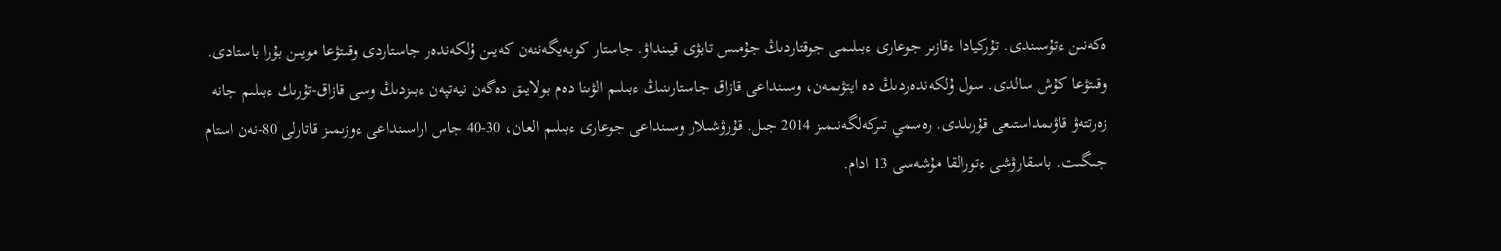ەكەنىن ءتۇسىندى. تۇركيادا ءقازىر جوعارى ءبىلىمى جوقتاردىڭ جۇمىس تابۋى قيىنداۋ. جاستار كوبەيگەننەن كەيىن ۇلكەندەر جاستاردى وقىتۋعا مويىن بۇرا باستادى. وقىتۋعا كۇش سالدى. سول ۇلكەندەردىڭ دە ايتۋىمەن، وسىنداعى قازاق جاستارىنىڭ ءبىلىم الۋىنا دەم بولايىق دەگەن نيەتپەن ءبىزدىڭ وسى قازاق-تۇرىك ءبىلىم جانە زەرتتەۋ قاۋىمداستىعى قۇرىلدى. رەسمي تىركەلگەنىمىز 2014 جىل. قۇرۋشىلار وسىنداعى جوعارى ءبىلىم العان، 30-40 جاس اراسىنداعى ءوزىمىز قاتارلى 80-نەن استام جىگىت. باسقارۋشى ءتورالقا مۇشەسى 13 ادام.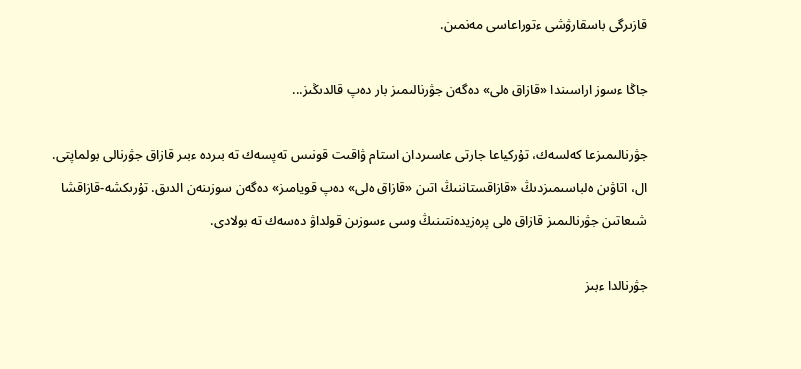قازىرگى باسقارۋشى ءتوراعاسى مەنمىن.

جاڭا ءسوز اراسىندا «قازاق ەلى» دەگەن جۋرنالىمىز بار دەپ قالدىڭىز...

جۋرنالىمىزعا كەلسەك، تۇركياعا جارتى عاسىردان استام ۋاقىت قونىس تەپسەك تە بىردە ءبىر قازاق جۋرنالى بولماپتى. ال، اتاۋىن ەلباسىمىزدىڭ «قازاقستاننىڭ اتىن «قازاق ەلى» دەپ قويامىز» دەگەن سوزىنەن الدىق. تۇرىكشە-قازاقشا شىعاتىن جۋرنالىمىز قازاق ەلى پرەزيدەنتىنىڭ وسى ءسوزىن قولداۋ دەسەك تە بولادى.

جۋرنالدا ءبىز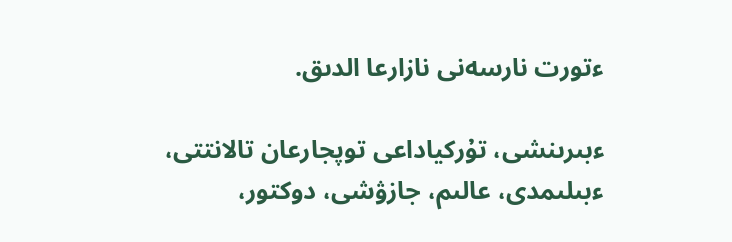ءتورت نارسەنى نازارعا الدىق.

ءبىرىنشى، تۇركياداعى توپجارعان تالانتتى، ءبىلىمدى، عالىم، جازۋشى، دوكتور،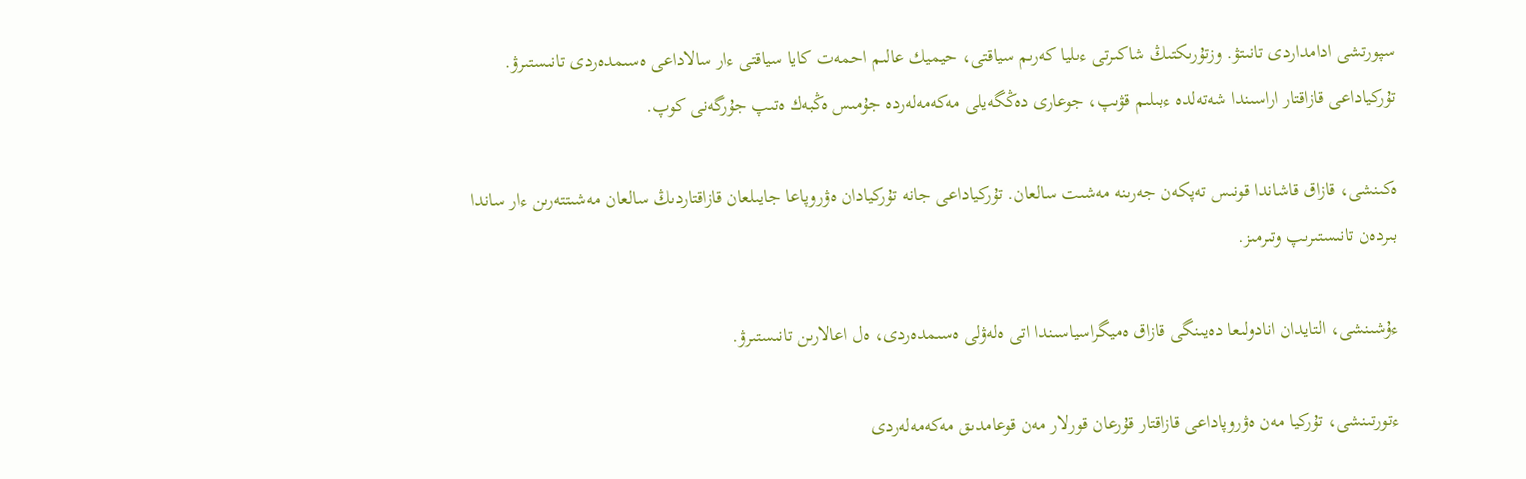سپورتشى ادامداردى تانىتۋ. وزتۇرىكتىڭ شاكىرتى ءىليا كەرىم سياقتى، حيميك عالىم احمەت كايا سياقتى ءار سالاداعى ەسىمدەردى تانىستىرۋ. تۇركياداعى قازاقتار اراسىندا شەتەلدە ءبىلىم قۋىپ، جوعارى دەڭگەيلى مەكەمەلەردە جۇمىس ەڭبەك ەتىپ جۇرگەنى كوپ.

ەكىنشى، قازاق قاشاندا قونىس تەپكەن جەرىنە مەشىت سالعان. تۇركياداعى جانە تۇركيادان ەۋروپاعا جايىلعان قازاقتاردىڭ سالعان مەشىتتەرىن ءار ساندا بىردەن تانىستىرىپ وتىرمىز.

ءۇشىنشى، التايدان انادولىعا دەيىنگى قازاق ەميگراسياسىندا اتى ەلەۋلى ەسىمدەردى، ەل اعالارىن تانىستىرۋ.

ءتورتىنشى، تۇركيا مەن ەۋروپاداعى قازاقتار قۇرعان قورلار مەن قوعامدىق مەكەمەلەردى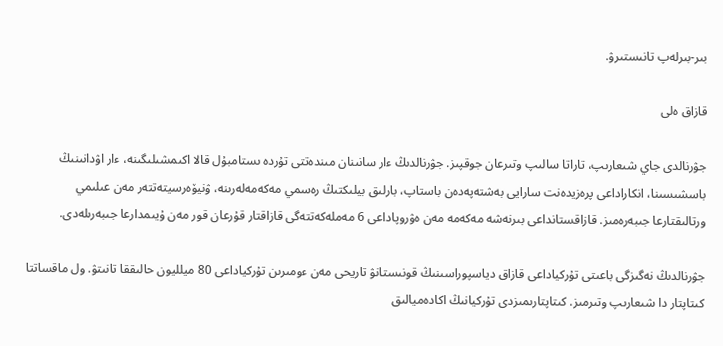بىر-بىرلەپ تانىستىرۋ.

قازاق ەلى

جۋرنالدى جاي شىعارىپ، تاراتا سالىپ وتىرعان جوقپىز. جۋرنالدىڭ ءار سانىنان مىندەتتى تۇردە ىستامبۇل قالا اكىمشىلىگىنە، ءار اۋدانىنىڭ باسشىسىنا، انكاراداعى پرەزيدەنت سارايى بەشتەپەدەن باستاپ، بارلىق بيلىكتىڭ رەسمي مەكەمەلەرىنە، ۋنيۆەرسيتەتتەر مەن عىلىمي ورتالىقتارعا جىبەرەمىز. قازاقستانداعى بىرنەشە مەكەمە مەن ەۋروپاداعى 6 مەملەكەتتەگى قازاقتار قۇرعان قور مەن ۇيىمدارعا جىبەرىلەدى.

جۋرنالدىڭ نەگىزگى باعىتى تۇركياداعى قازاق دياسپوراسىنىڭ قونىستانۋ تاريحى مەن ءومىرىن تۇركياداعى 80 ميلليون حالىققا تانىتۋ. ول ماقساتتا كىتاپتار دا شىعارىپ وتىرمىز. كىتاپتارىمىزدى تۇركيانىڭ اكادەميالىق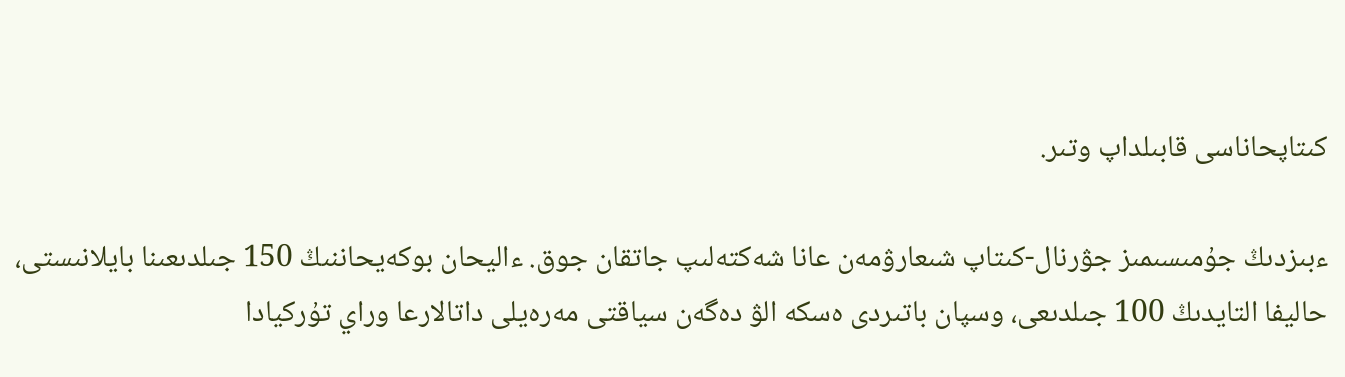كىتاپحاناسى قابىلداپ وتىر.

ءبىزدىڭ جۇمىسىمىز جۋرنال-كىتاپ شىعارۋمەن عانا شەكتەلىپ جاتقان جوق. ءاليحان بوكەيحاننىڭ 150 جىلدىعىنا بايلانىستى، حاليفا التايدىڭ 100 جىلدىعى، وسپان باتىردى ەسكە الۋ دەگەن سياقتى مەرەيلى داتالارعا وراي تۇركيادا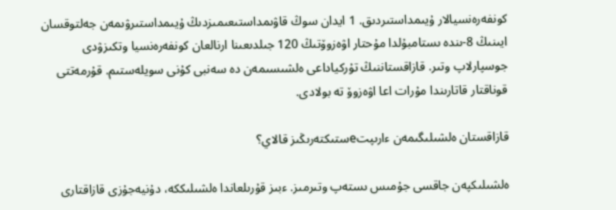كونفەرەنسيالار ۇيىمداستىردىق. 1 ايدان سوڭ قاۋىمداستىعىمىزدىڭ ۇيىمداستىرۋىمەن جەلتوقسان ايىنىڭ 8-ىندە ىستامبۇلدا مۇحتار اۋەزوۆتىڭ 120 جىلدىعىنا ارنالعان كونفەرەنسيا وتكىزۋدى جوسپارلاپ وتىر. قازاقستاننىڭ تۇركياداعى ەلشىسىمەن دە سەنبى كۇنى سويلەستىم. قۇرمەتتى قوناقتار قاتارىندا مۇرات اعا اۋەزوۆ تە بولادى.

قازاقستان ەلشىلىگىمەن ءارىپتeستىكتەرىڭىز قالاي؟

ەلشىلىكپەن جاقسى جۇمىس ىستەپ وتىرمىز. ءبىز قۇرىلعاندا ەلشىلىككە، دۇنيەجۇزى قازاقتارى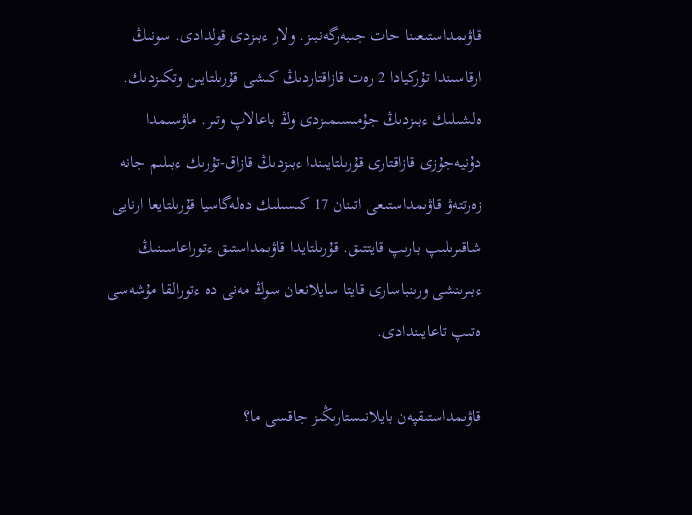قاۋىمداستىعىنا حات جىبەرگەنبىز. ولار ءبىزدى قولدادى. سونىڭ ارقاسىندا تۇركيادا 2 رەت قازاقتاردىڭ كىشى قۇرىلتايىن وتكىزدىك. ەلشىلىك ءبىزدىڭ جۇمىسىمىزدى وڭ باعالاپ وتىر. ماۋسىمدا دۇنيەجۇزى قازاقتارى قۇرىلتايىندا ءبىزدىڭ قازاق-تۇرىك ءبىلىم جانە زەرتتەۋ قاۋىمداستىعى اتىنان 17 كىسىلىك دەلەگاسيا قۇرىلتايعا ارنايى شاقىرىلىپ بارىپ قايتتىق. قۇرىلتايدا قاۋىمداستىق ءتوراعاسىنىڭ ءبىرىنشى ورىنباسارى قايتا سايلانعان سوڭ مەنى دە ءتورالقا مۇشەسى ەتىپ تاعايىندادى.

قاۋىمداستىقپەن بايلانىستارىڭىز جاقسى ما؟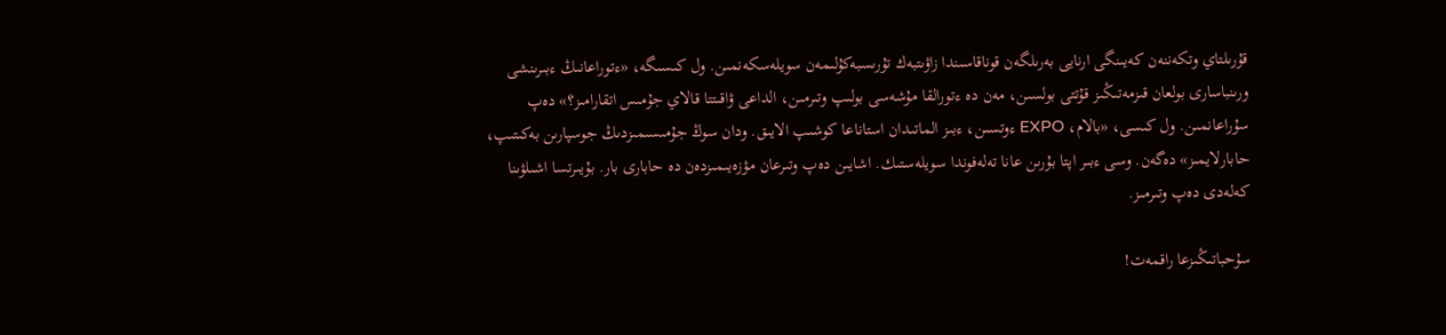قۇرىلتاي وتكەننەن كەيىنگى ارنايى بەرىلگەن قوناقاسىندا زاۋىتبەك تۇرىسبەكۇلىمەن سويلەسكەنمىن. ول كىسىگە، «ءتوراعانىڭ ءبىرىنشى ورىنباسارى بولعان قىزمەتىڭىز قۇتتى بولسىن، مەن دە ءتورالقا مۇشەسى بولىپ وتىرمىن، الداعى ۋاقىتتا قالاي جۇمىس اتقارامىز؟» دەپ سۇراعانمىن. ول كىسى، «بالام، EXPO ءوتسىن، ءبىز الماتىدان استاناعا كوشىپ الايىق. ودان سوڭ جۇمىسىمىزدىڭ جوسپارىن بەكىتىپ، حابارلايمىز» دەگەن. وسى ءبىر اپتا بۇرىن عانا تەلەفوندا سويلەستىك. اشايىن دەپ وتىرعان مۋزەيىمىزدەن دە حابارى بار. بۇيىرتسا اشىلۋىنا كەلەدى دەپ وتىرمىز.

سۇحباتىڭىزعا راقمەت!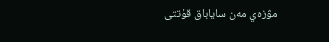مۋزەي مەن ساياباق قۇتتى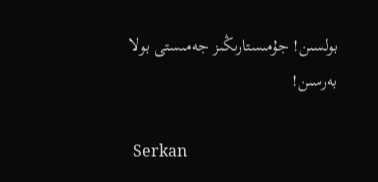بولسىن! جۇمىستارىڭىز جەمىستى بولا بەرسىن!

 Serkan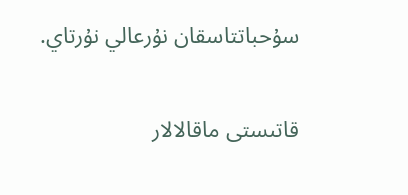سۇحباتتاسقان نۇرعالي نۇرتاي.

قاتىستى ماقالالار